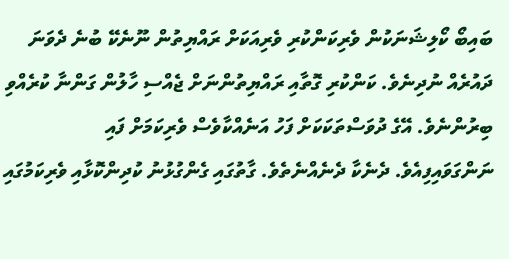ބައިބޯ ކޯލިޝަނަކުން ވެރިކަންކުރި ވެރިއަކަށް ރައްޔިތުން ނޫނެކޭ ބުނެ ދެވަނަ ދައުރެއް ނުދިނެވެ. ކަންކުރި ގޮތާއި ރައްޔިތުންނަށް ޖެއްސި ހާލުން ގަންނާ ކުރެއްވި ބިރުންނެވެ. އޭގެ ދުވަސްތަކަކަށް ފަހު އަނެއްކާވެސް ވެރިކަމަށް ފައި ނަންގަވައިފިއެވެ. ދެނެކާ ދެނެއްނެތެވެ. ގާތުގައި ގެންގުޅުނު ކުދިންކޮޅާއި ވެރިކަމުގައި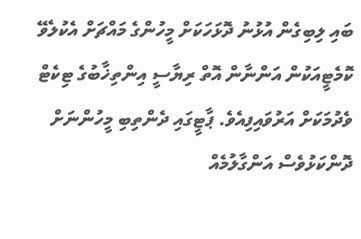ބައި ލިބިގެން އުޅުނު ދޮޅަހަކަށް މީހުންގެ މައްޗަށް އެކުލެވޭ ކޮމެޓީއަކުން އަންނާން އޮތް ރިޔާސީ އިންތިޚާބުގެ ޓިކެޓް ވެދުމަކަށް އަރުވައިފިއެވެ. ޕާޓީގައި ދެންތިބި މީހުންނަށް ދޮންކަޅުވެސް އަންގާލުމެއް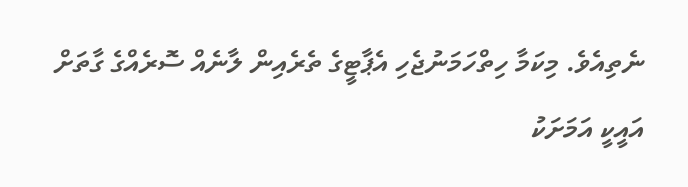ނެތިއެވެ. މިކަމާ ހިތްހަމަނުޖެހި އެޕާޓީގެ ތެރެއިން ލާނެއް ސޮރެއްގެ ގާތަށް އައީކީ އަމަށަކު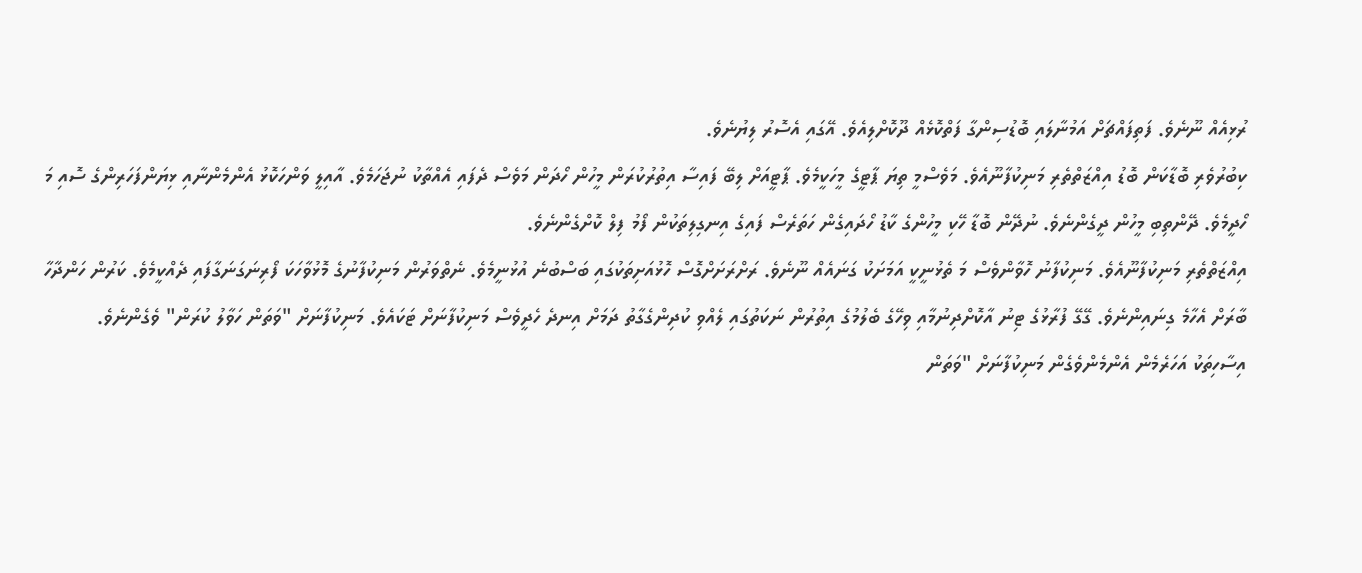ރުޅިއެއް ނޫނެވެ. ފަތިފައްޗަށް އަމުނާލައި ބޮޑުސިންގާ ފަތްކޮޅެއް ދޫކޮށްލިއެވެ. އޭގައި އެސޮރު ލިޔުނެވެ.
ކިބުރުވެރި ބޮޑާކަން ބޮޑު އިއްޒަތްތެރި މަނިކުފާނޫއެވެ. މަވެސްމީ ތިޔަ ޕާޓީގެ މީހަކީމެވެ. ޕާޓީއަށް ލިބޭ ފައިސާ އިތުރުކުރަން މީހުން ހޯދަން މަވެސް ދެފައި އެއްތާކު ނުޖަހަމެވެ. އާއިލީ ވަންހަކޮޅު އެންމެންނާއި ޅިޔަންފަހަރިންގެ ސޮއި މަ ހޯދީމެވެ. ދޭންތިބި މީހުން ދީގެންނެވެ. ނުދޭން ބޮޑާ ހޭކި މީހުންގެ ކާޑު ހޯދައިގެން ހަތަރެސް ފައިގެ އިނގިލިތަކުން ފޯމު ފިލް ކޮށްގެންނެވެ.
އިއްޒަތްތެރި މަނިކުފާނޫއެވެ. މަނިކުފާނު ހޮވާންވެސް މަ ތެޅުނީކީ އަމަށަކު ގަނައެއް ނޫނެވެ. ރަށްރަށަށްގޮސް ހޮޅުއަށިތަކުގައި ބަސްބުނެ އުޅުނީމެވެ. ނެތްވަރުން މަނިކުފާނުގެ މޮޅުވާހަކަ ފޯރިނަގަނަގާފައި ދެއްކީމެވެ. ކަރުން ހަންދާހާ ބާރަށް އެހާމެ ގިނައިންނެވެ. ގޭގޭ ފުރާޅުގެ ޓިނު އާކޮށްދިނުމާއި ވިހޭގެ ބެލުމުގެ އިތުރުން ނަކަތުގައި ލެއްވި ކުދިންގެގާތު ދަމަށް އިނދެ ހެދީވެސް މަނިކުފާނަށް ޓަކައެވެ. މަނިކުފާނަށް "ވަތަން ހަވާލު ކުރަން" ވެގެންނެވެ.
އިސާހިތަކު އަހަރެމެން އެންމެންވެގެން މަނިކުފާނަށް "ވަތަން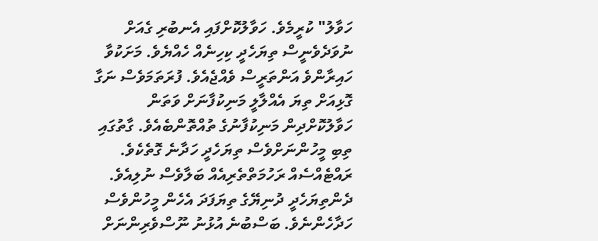ހަވާލު" ކުރީމެވެ. ހަވާލުކޮށްފައި އެނބުރި ގެއަށް ނުވަދެވެނީސް ތިޔަހެދީ ކިހިނެއް ހެއްޔެވެ. މަށަކުވާ ހައިރާންވެ އަންތަރީސް ވެއްޖެއެވެ. ފުރަތަމަވެސް ނަގާ ގޮޅިއަށް ތިޔަ އެއްލާލީ މަނިކުފާނަށް ވަތަން ހަވާލުކޮށްދިން މަނިކުފާނުގެ ތުއްތޮންބެއެވެ. ގާތުގައި ތިބި މީހުންނަށްވެސް ތިޔަހެދީ ހަދާނެ ގޮތެކެވެ. ރައްޓެއްސެއް ރަހުމަތްތެރިއެއް ބަލާވެސް ނުލިއެވެ.
ދެންތިޔަހެދީ ދުނިޔޭގެ ތިޔަފަދަ އެހެން މީހުންވެސް ހަދާހެންނެވެ. ބަސްބުނެ އުޅުނު ނޫސްވެރިންނަށް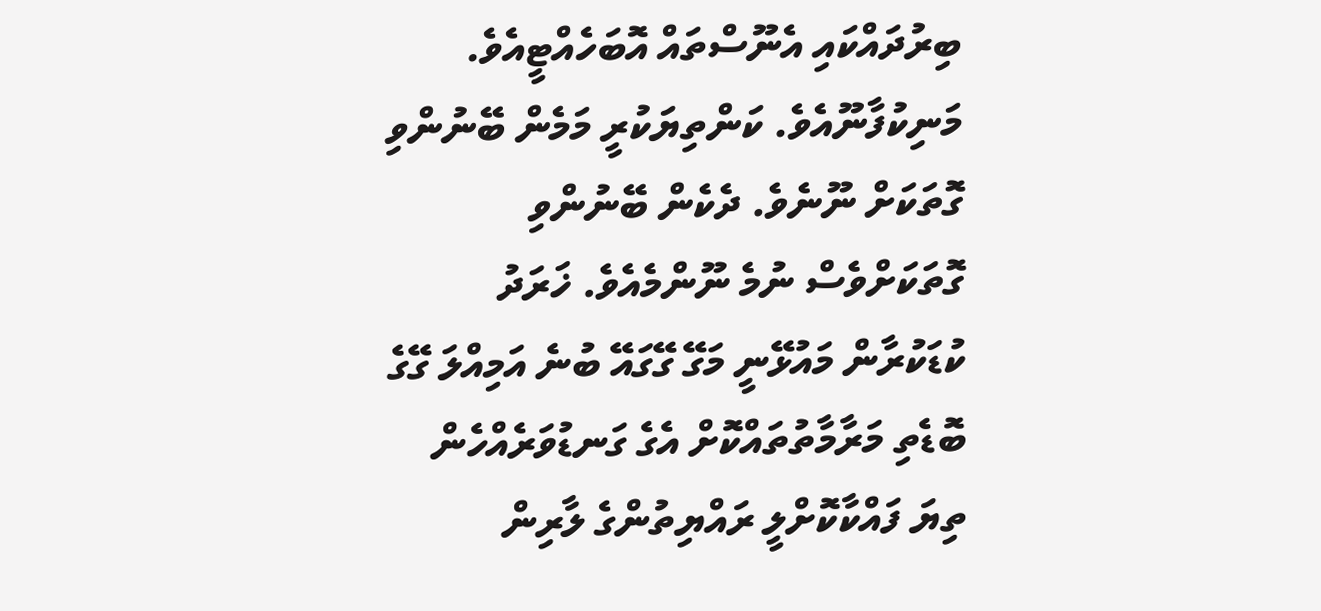ބިރުދައްކައި އެނޫސްތައް އޮބަހެއްޓީއެވެ.
މަނިކުފާނޫއެވެ. ކަންތިޔަކުރީ މަމެން ބޭނުންވި ގޮތަކަށް ނޫނެވެ. ދެކެން ބޭނުންވި ގޮތަކަށްވެސް ނުމެ ނޫންމެއެވެ. ޚަރަދު ކުޑަކުރާން މައުޅޭނީ މަގޭ ގޭގައޭ ބުނެ އަމިއްލަ ގޭގެ ބޮޑެތި މަރާމާތުތައްކޮށް އެގެ ގަނޑުވަރެއްހެން ތިޔަ ފައްކާކޮށްލީ ރައްޔިތުންގެ ލާރިން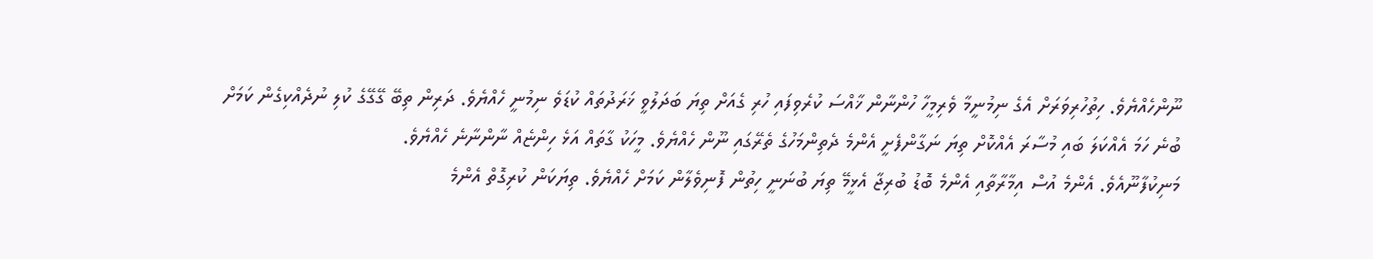ނޫންހެއްޔެވެ. ހިތުހުރިވަރަށް އެގެ ނިމުނީމާ ވެރިމީހާ ހުންނާން ޚާއްސަ ކުރެވިފައި ހުރި ގެއަށް ތިޔަ ބަދަލުވީ ޚަރަދުތައް ކުޑަވެ ނިމުނީ ހެއްޔެވެ. ދަރިން ތިބޭ ގޭގޭގެ ކުލި ނުދެއްކިގެން ކަމަށް ބުނެ ހަމަ އެއްކަލަ ބައި މުސާރަ އެއްކޮށް ތިޔަ ނަގާންފެށީ އެންމެ ދެތިންމަހުގެ ތެރޭގައި ނޫން ހެއްޔެވެ. މީހަކު ގާތައް އަޅެ ހިންޏެއް ނާންނާނެ ހެއްޔެވެ.
މަނިކުފާނޫއެވެ. އެންމެ އުސް އިމާރާތާއި އެންމެ ބޮޑު ބުރިޖާ އެޅީމޭ ތިޔަ ބުނަނީ ހިތުން ފޮނިވެލާން ކަމަށް ހެއްޔެވެ. ތިޔަކަން ކުރިގޮތް އެންމެ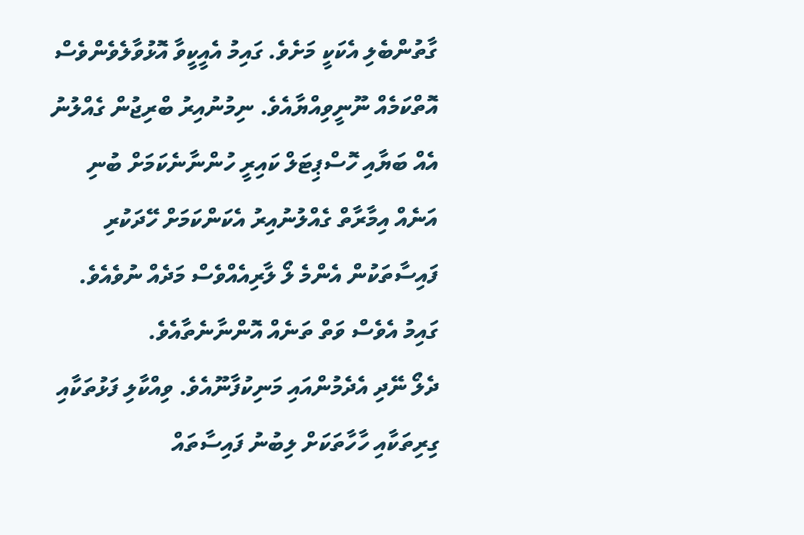ގާތުންބެލި އެކަކީ މަށެވެ. ގައިމު އެއީކީވާ އޮޅުވާލެވެންވެސް އޮތްކަމެއް ނޫނީވިއްޔާއެވެ. ނިމުނުއިރު ބްރިޖުން ގެއްލުނު އެއް ބަޔާއި ހޮސްޕިޓަލް ކައިރީ ހުންނާނެކަމަށް ބުނި އަނެއް އިމާރާތް ގެއްލުނުއިރު އެކަންކަމަށް ހޭދަކުރި ފައިސާތަކުން އެންމެ ލޯ ލާރިއެއްވެސް މަދެއް ނުވެއެވެ. ގައިމު އެވެސް ވަތް ތަނެއް އޮންނާނެތާއެވެ.
ދެލޯ ނޭދި އެދެމުންއައި މަނިކުފާނޫއެވެ. ވިއްކާލި ފަޅުތަކާއި ގިރިތަކާއި ހާހާތަކަށް ލިބުނު ފައިސާތައް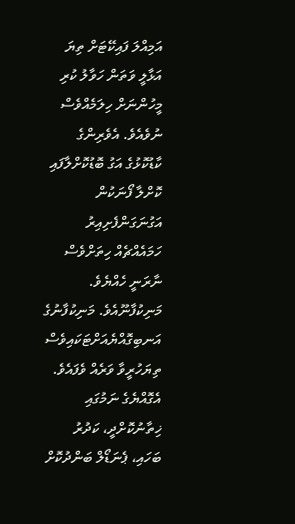އަމިއްލަ ފައިކޭޓަށް ތިޔަ އަޅާލީ ވަތަން ހަވާލު ކުރި މީހުންނަށް ހިލަމެއްވެސް ނުވެއެވެ. އެވެރިންގެ ކާޑުކޮޅުގެ އަގު ބޮޑުކޮށްލާފައި ކޮށްލާ ފޯނަކުން އަގުނަގަންފެށިއިރު ހަމައެއްޗެއް ހިތަށްވެސް ނާރަނީ ހެއްޔެވެ.
މަނިކުފާނޫއެވެ. މަނިކުފާނުގެ އަނބިގޮއްޔެއަށްޓަކައިވެސް ތިޔަހުރީވާ ވަރެއް ވެފައެވެ. އެގޮއްޔެގެ ނަމުގައި ޚިތާނުކޮށްދީ، ކަދުރު ބަހައި، ޕެނަޑޯލް ބަންދުކޮށް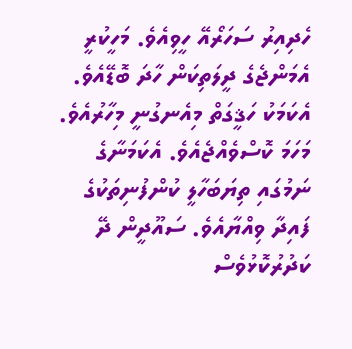ހެދިއިރު ސަހަރޯއޭ ހީވިއެވެ. މަހީކުރީ އެމަންޖެގެ ދީލަތިކަން ހާދަ ބޮޑޭއެވެ. އެކަމަކު ހަޤީގަތް މިއެނގުނީ މިހާރުއެވެ. މަހަމަ ކޮސްވެއްޖެއެވެ. އެކަމަނާގެ ނަމުގައި ތިޔަބަހާލީ ކުންފުނިތަކުގެ ފައިދާ ވިއްޔާއެވެ. ސައޫދީން ދޭ ކަދުރުކޮޅުވެސް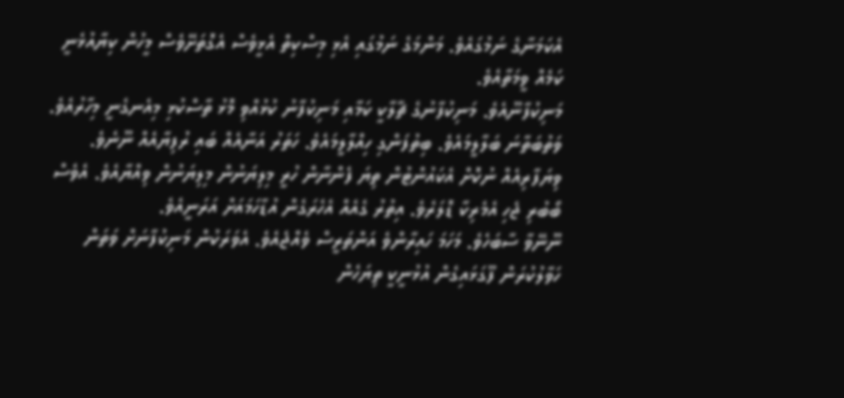އެކަމަނާގެ ނަމުގައެވެ. މަންމަގެ ނަމުގައި އެޅި މިސްކިތް އެޅީވެސް އެގޮތަށޭވެސް މީހުން ކިޔާއުޅެނީ ކަމެއް ވީމަތާއެވެ.
މަނިކުފާނޫއެވެ. މަނިކުފާނުގެ ޗާލާކީ ކަމާއި މަނިކުފާނު ކުޅުއްވި މޮޅު ތާސްކުޅި މިއެނގެނީ މިހާރުއެވެ. ވަތުބަތާނަ ބަލާލީމައެވެ. ބިތުފަންގި ހިއްލާލީމައެވެ. ހަތަރު އަނާއެއް ބައި ރުފިޔާއެއް ނޫނެވެ. ވިޔަފާރިއެއް ނުކޮށް އެކައުންޓުން ތިޔަ ފެންނާން ހުރީ މިލިޔަނުން މިލިޔަނުން ވިއްޔާއެވެ. އެވެސް ބޯބުރި ޖެހި އެމެރިކާ ޑޮލަރެވެ. އިތުރު ގެއެއް އެހެރަގެން އުޑާހަމައަށް އަރަނީއެވެ.
ނޫނޭވާ ސާބަހެވެ. މަހަމަ ހައިރާންވެ އަންތަރީސް ވެއްޖެއެވެ. އެވަރަކުން މަނިކުފާނަށް ވަތަން ހަވާލުކުރަން ފޫގަޅައިގެން އުޅުނީކީ ތިޔަހެން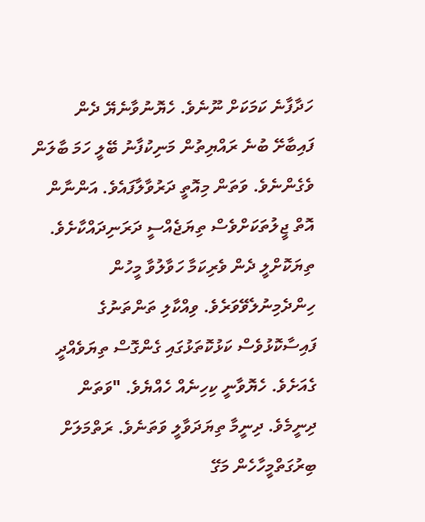ހަދާފާނެ ކަމަކަށް ނޫނެވެ. ހެޔޮނުވާނެޔޭ ދެން ފައިބާށޭ ބުނެ ރައްޔިތުން މަނިކުފާނު ބޭލީ ހަމަ ބާލަން ވެގެންނެވެ. ވަތަން މިއޮތީ ދަރުވާލާފައެވެ. އަންނާން އޮތް ޖީލުތަކަށްވެސް ތިޔަޖެއްސީ ދަރަނިދައްކާށެވެ. ތިޔަކޮށްލީ ދެން ވެރިކަމާ ހަވާލުވާ މީހުން ހިންދެމިނުލެވޭވަރެވެ. ވިއްކާލި ތަންތަނުގެ ފައިސާކޮޅުވެސް ކަޅުކޮތަޅުގައި ގެންގޮސް ތިޔަވެއްދީ ގެއަށެވެ. ހެޔޮވާނީ ކިހިނެއް ހެއްޔެވެ. "ވަތަން ދިނީމެވެ. ދިނީމާ ތިޔަދަވާލީ ވަތަނެވެ. ރަތްމަލަށް ބިރުގަތްމީހާހެން މަގޭ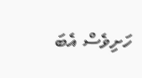ހަށިވެސް އެބަ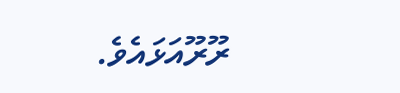ރޫރޫއަޅައެވެ.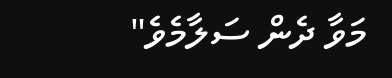މަވާ ދެން ސަލާމެވެ"